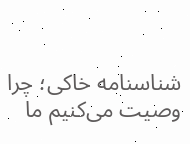شناسنامه خاکی؛ چرا وصیت می‌کنیم ما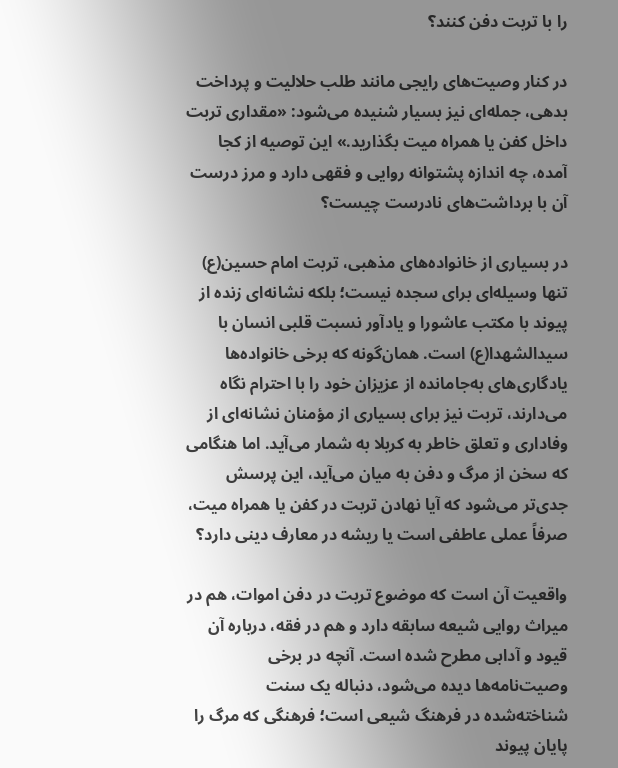را با تربت دفن کنند؟

در کنار وصیت‌های رایجی مانند طلب حلالیت و پرداخت بدهی، جمله‌ای نیز بسیار شنیده می‌شود: «مقداری تربت داخل کفن یا همراه میت بگذارید.» این توصیه از کجا آمده، چه اندازه پشتوانه روایی و فقهی دارد و مرز درست آن با برداشت‌های نادرست چیست؟

در بسیاری از خانواده‌های مذهبی، تربت امام حسین(ع) تنها وسیله‌ای برای سجده نیست؛ بلکه نشانه‌ای زنده از پیوند با مکتب عاشورا و یادآور نسبت قلبی انسان با سیدالشهدا(ع) است. همان‌گونه که برخی خانواده‌ها یادگاری‌های به‌جامانده از عزیزان خود را با احترام نگاه می‌دارند، تربت نیز برای بسیاری از مؤمنان نشانه‌ای از وفاداری و تعلق خاطر به کربلا به شمار می‌آید. اما هنگامی که سخن از مرگ و دفن به میان می‌آید، این پرسش جدی‌تر می‌شود که آیا نهادن تربت در کفن یا همراه میت، صرفاً عملی عاطفی است یا ریشه در معارف دینی دارد؟

واقعیت آن است که موضوع تربت در دفن اموات، هم در میراث روایی شیعه سابقه دارد و هم در فقه، درباره آن قیود و آدابی مطرح شده است. آنچه در برخی وصیت‌نامه‌ها دیده می‌شود، دنباله یک سنت شناخته‌شده در فرهنگ شیعی است؛ فرهنگی که مرگ را پایان پیوند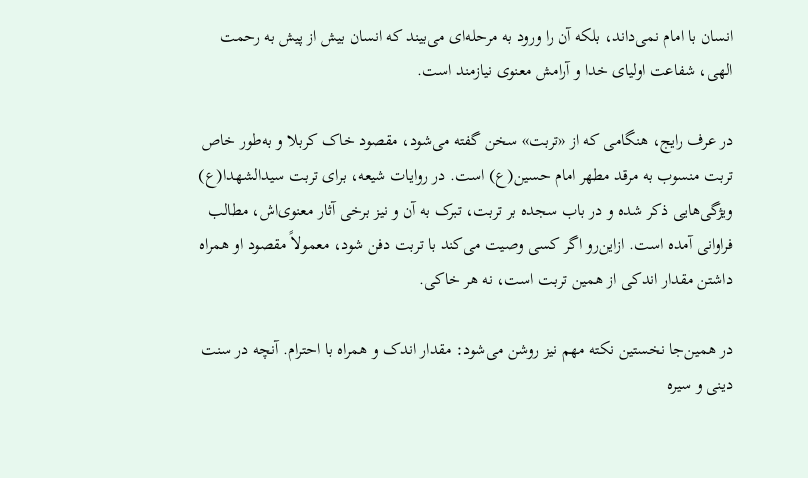انسان با امام نمی‌داند، بلکه آن را ورود به مرحله‌ای می‌بیند که انسان بیش از پیش به رحمت الهی، شفاعت اولیای خدا و آرامش معنوی نیازمند است.

در عرف رایج، هنگامی که از «تربت» سخن گفته می‌شود، مقصود خاک کربلا و به‌طور خاص تربت منسوب به مرقد مطهر امام حسین(ع) است. در روایات شیعه، برای تربت سیدالشهدا(ع) ویژگی‌هایی ذکر شده و در باب سجده بر تربت، تبرک به آن و نیز برخی آثار معنوی‌اش، مطالب فراوانی آمده است. ازاین‌رو اگر کسی وصیت می‌کند با تربت دفن شود، معمولاً مقصود او همراه داشتن مقدار اندکی از همین تربت است، نه هر خاکی.

در همین‌جا نخستین نکته مهم نیز روشن می‌شود: مقدار اندک و همراه با احترام. آنچه در سنت دینی و سیره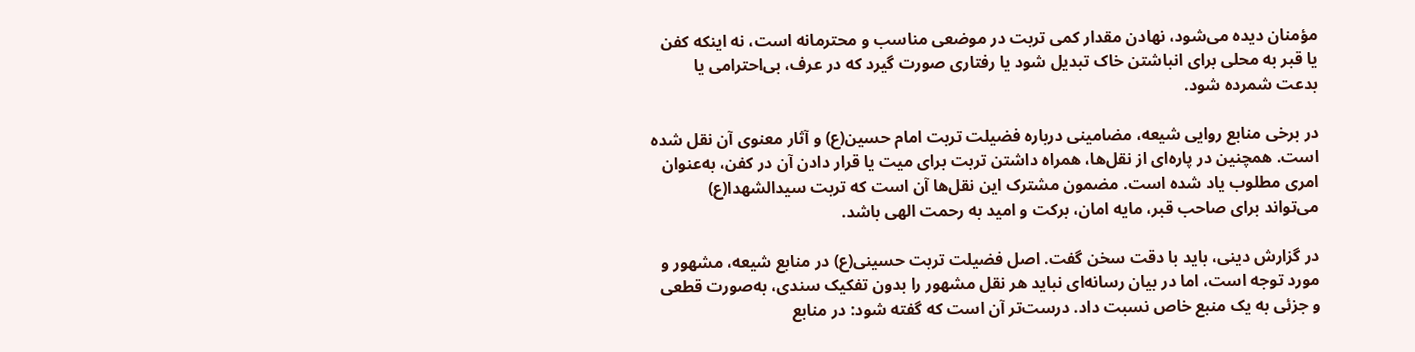مؤمنان دیده می‌شود، نهادن مقدار کمی تربت در موضعی مناسب و محترمانه است، نه اینکه کفن یا قبر به محلی برای انباشتن خاک تبدیل شود یا رفتاری صورت گیرد که در عرف، بی‌احترامی یا بدعت شمرده شود.

در برخی منابع روایی شیعه، مضامینی درباره فضیلت تربت امام حسین(ع) و آثار معنوی آن نقل شده است. همچنین در پاره‌ای از نقل‌ها، همراه داشتن تربت برای میت یا قرار دادن آن در کفن، به‌عنوان امری مطلوب یاد شده است. مضمون مشترک این نقل‌ها آن است که تربت سیدالشهدا(ع) می‌تواند برای صاحب قبر، مایه امان، برکت و امید به رحمت الهی باشد.

در گزارش دینی، باید با دقت سخن گفت. اصل فضیلت تربت حسینی(ع) در منابع شیعه، مشهور و مورد توجه است، اما در بیان رسانه‌ای نباید هر نقل مشهور را بدون تفکیک سندی، به‌صورت قطعی و جزئی به یک منبع خاص نسبت داد. درست‌تر آن است که گفته شود: در منابع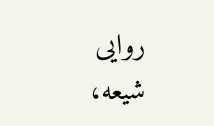روایی شیعه،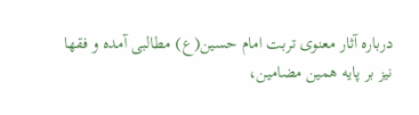درباره آثار معنوی تربت امام حسین(ع) مطالبی آمده و فقها نیز بر پایه همین مضامین،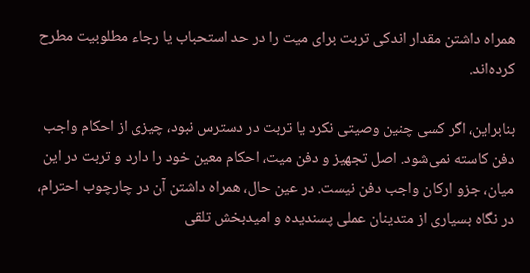همراه داشتن مقدار اندکی تربت برای میت را در حد استحباب یا رجاء مطلوبیت مطرح کرده‌اند.

بنابراین، اگر کسی چنین وصیتی نکرد یا تربت در دسترس نبود، چیزی از احکام واجب دفن کاسته نمی‌شود. اصل تجهیز و دفن میت، احکام معین خود را دارد و تربت در این میان، جزو ارکان واجب دفن نیست. در عین حال، همراه داشتن آن در چارچوب احترام، در نگاه بسیاری از متدینان عملی پسندیده و امیدبخش تلقی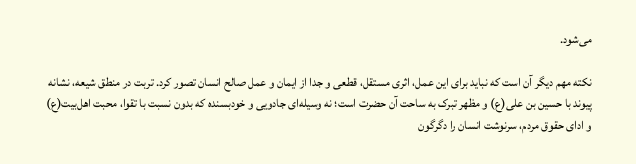می‌شود.

نکته مهم دیگر آن است که نباید برای این عمل، اثری مستقل، قطعی و جدا از ایمان و عمل صالح انسان تصور کرد. تربت در منطق شیعه، نشانه پیوند با حسین بن علی(ع) و مظهر تبرک به ساحت آن حضرت است؛ نه وسیله‌ای جادویی و خودبسنده که بدون نسبت با تقوا، محبت اهل‌بیت(ع) و ادای حقوق مردم، سرنوشت انسان را دگرگون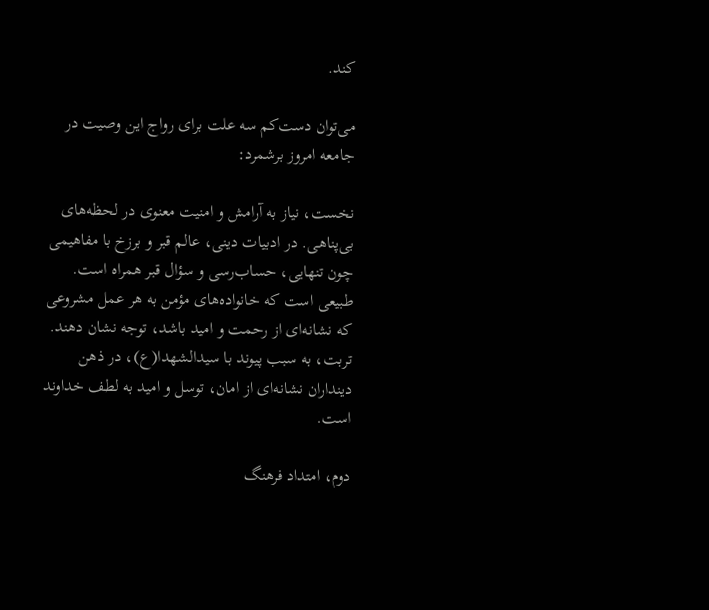کند.

می‌توان دست‌کم سه علت برای رواج این وصیت در جامعه امروز برشمرد:

نخست، نیاز به آرامش و امنیت معنوی در لحظه‌های بی‌پناهی. در ادبیات دینی، عالم قبر و برزخ با مفاهیمی چون تنهایی، حساب‌رسی و سؤال قبر همراه است. طبیعی است که خانواده‌های مؤمن به هر عمل مشروعی که نشانه‌ای از رحمت و امید باشد، توجه نشان دهند. تربت، به سبب پیوند با سیدالشهدا(ع)، در ذهن دینداران نشانه‌ای از امان، توسل و امید به لطف خداوند است.

دوم، امتداد فرهنگ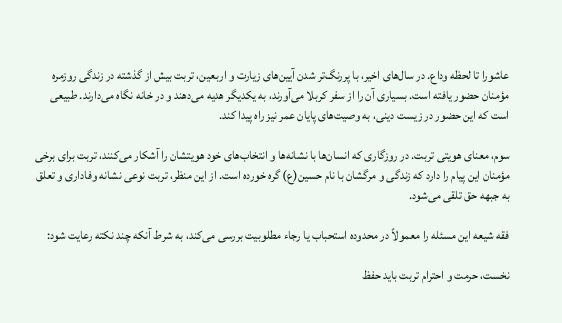عاشورا تا لحظه وداع. در سال‌های اخیر، با پررنگ‌تر شدن آیین‌های زیارت و اربعین، تربت بیش از گذشته در زندگی روزمره مؤمنان حضور یافته است. بسیاری آن را از سفر کربلا می‌آورند، به یکدیگر هدیه می‌دهند و در خانه نگاه می‌دارند. طبیعی است که این حضور در زیست دینی، به وصیت‌های پایان عمر نیز راه پیدا کند.

سوم، معنای هویتی تربت. در روزگاری که انسان‌ها با نشانه‌ها و انتخاب‌های خود هویتشان را آشکار می‌کنند، تربت برای برخی مؤمنان این پیام را دارد که زندگی و مرگشان با نام حسین(ع) گره خورده است. از این منظر، تربت نوعی نشانه وفاداری و تعلق به جبهه حق تلقی می‌شود.

فقه شیعه این مسئله را معمولاً در محدوده استحباب یا رجاء مطلوبیت بررسی می‌کند، به شرط آنکه چند نکته رعایت شود:

نخست، حرمت و احترام تربت باید حفظ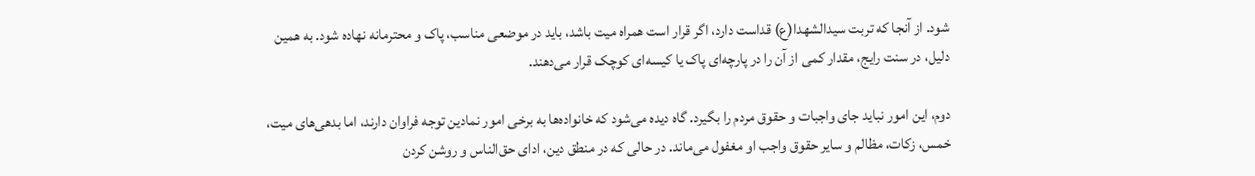شود. از آنجا که تربت سیدالشهدا(ع) قداست دارد، اگر قرار است همراه میت باشد، باید در موضعی مناسب، پاک و محترمانه نهاده شود. به همین دلیل، در سنت رایج، مقدار کمی از آن را در پارچه‌ای پاک یا کیسه‌ای کوچک قرار می‌دهند.

دوم، این امور نباید جای واجبات و حقوق مردم را بگیرد. گاه دیده می‌شود که خانواده‌ها به برخی امور نمادین توجه فراوان دارند، اما بدهی‌های میت، خمس، زکات، مظالم و سایر حقوق واجب او مغفول می‌ماند. در حالی که در منطق دین، ادای حق‌الناس و روشن کردن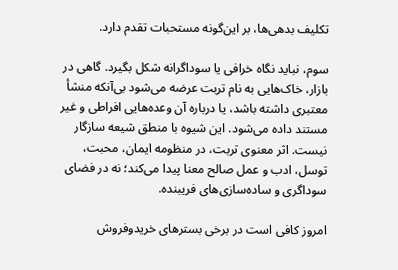تکلیف بدهی‌ها، بر این‌گونه مستحبات تقدم دارد.

سوم، نباید نگاه خرافی یا سوداگرانه شکل بگیرد. گاهی در بازار، خاک‌هایی به نام تربت عرضه می‌شود بی‌آنکه منشأ معتبری داشته باشد، یا درباره آن وعده‌هایی افراطی و غیر مستند داده می‌شود. این شیوه با منطق شیعه سازگار نیست. اثر معنوی تربت، در منظومه ایمان، محبت، توسل، ادب و عمل صالح معنا پیدا می‌کند؛ نه در فضای سوداگری و ساده‌سازی‌های فریبنده.

امروز کافی است در برخی بسترهای خریدوفروش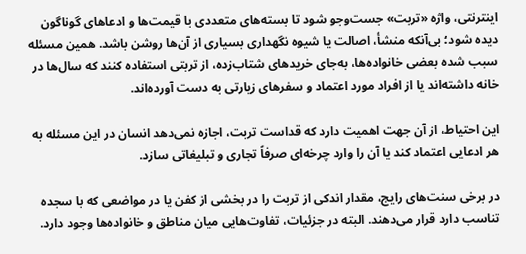اینترنتی، واژه «تربت» جست‌وجو شود تا بسته‌های متعددی با قیمت‌ها و ادعاهای گوناگون دیده شود؛ بی‌آنکه منشأ، اصالت یا شیوه نگهداری بسیاری از آن‌ها روشن باشد. همین مسئله سبب شده بعضی خانواده‌ها، به‌جای خریدهای شتاب‌زده، از تربتی استفاده کنند که سال‌ها در خانه داشته‌اند یا از افراد مورد اعتماد و سفرهای زیارتی به دست آورده‌اند.

این احتیاط، از آن جهت اهمیت دارد که قداست تربت، اجازه نمی‌دهد انسان در این مسئله به هر ادعایی اعتماد کند یا آن را وارد چرخه‌ای صرفاً تجاری و تبلیغاتی سازد.

در برخی سنت‌های رایج، مقدار اندکی از تربت را در بخشی از کفن یا در مواضعی که با سجده تناسب دارد قرار می‌دهند. البته در جزئیات، تفاوت‌هایی میان مناطق و خانواده‌ها وجود دارد.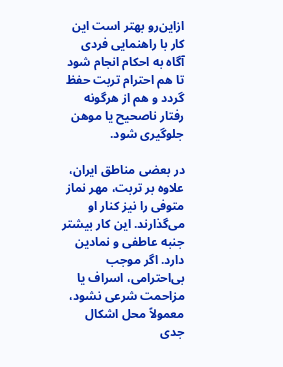ازاین‌رو بهتر است این کار با راهنمایی فردی آگاه به احکام انجام شود تا هم احترام تربت حفظ گردد و هم از هرگونه رفتار ناصحیح یا موهن جلوگیری شود.

در بعضی مناطق ایران، علاوه بر تربت، مهر نماز متوفی را نیز کنار او می‌گذارند. این کار بیشتر جنبه عاطفی و نمادین دارد. اگر موجب بی‌احترامی، اسراف یا مزاحمت شرعی نشود، معمولاً محل اشکال جدی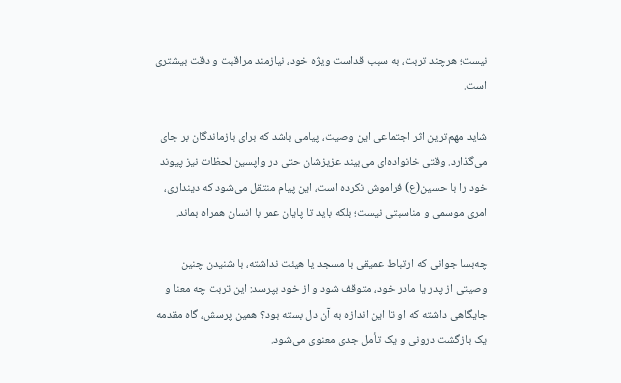نیست؛ هرچند تربت، به سبب قداست ویژه خود، نیازمند مراقبت و دقت بیشتری است.

شاید مهم‌ترین اثر اجتماعی این وصیت، پیامی باشد که برای بازماندگان بر جای می‌گذارد. وقتی خانواده‌ای می‌بیند عزیزشان حتی در واپسین لحظات نیز پیوند خود را با حسین(ع) فراموش نکرده است، این پیام منتقل می‌شود که دینداری، امری موسمی و مناسبتی نیست؛ بلکه باید تا پایان عمر با انسان همراه بماند.

چه‌بسا جوانی که ارتباط عمیقی با مسجد یا هیئت نداشته، با شنیدن چنین وصیتی از پدر یا مادر خود، متوقف شود و از خود بپرسد: این تربت چه معنا و جایگاهی داشته که او تا این اندازه به آن دل بسته بود؟ همین پرسش، گاه مقدمه یک بازگشت درونی و یک تأمل جدی معنوی می‌شود.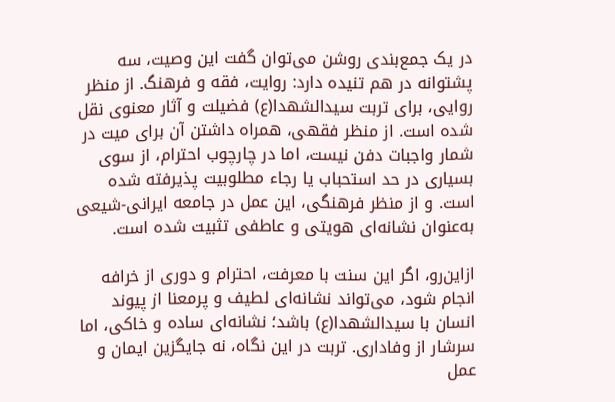در یک جمع‌بندی روشن می‌توان گفت این وصیت، سه پشتوانه در هم تنیده دارد: روایت، فقه و فرهنگ. از منظر روایی، برای تربت سیدالشهدا(ع) فضیلت و آثار معنوی نقل شده است. از منظر فقهی، همراه داشتن آن برای میت در شمار واجبات دفن نیست، اما در چارچوب احترام، از سوی بسیاری در حد استحباب یا رجاء مطلوبیت پذیرفته شده است. و از منظر فرهنگی، این عمل در جامعه ایرانی-شیعی به‌عنوان نشانه‌ای هویتی و عاطفی تثبیت شده است.

ازاین‌رو، اگر این سنت با معرفت، احترام و دوری از خرافه انجام شود، می‌تواند نشانه‌ای لطیف و پرمعنا از پیوند انسان با سیدالشهدا(ع) باشد؛ نشانه‌ای ساده و خاکی، اما سرشار از وفاداری. تربت در این نگاه، نه جایگزین ایمان و عمل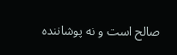صالح است و نه پوشاننده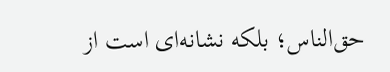حق‌الناس؛ بلکه نشانه‌ای است از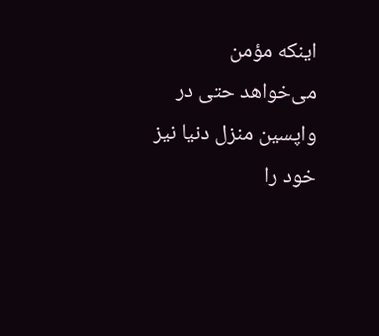اینکه مؤمن می‌خواهد حتی در واپسین منزل دنیا نیز خود را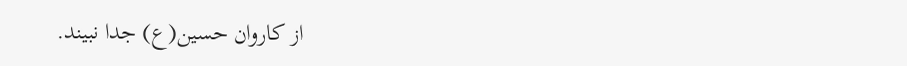از کاروان حسین(ع) جدا نبیند.